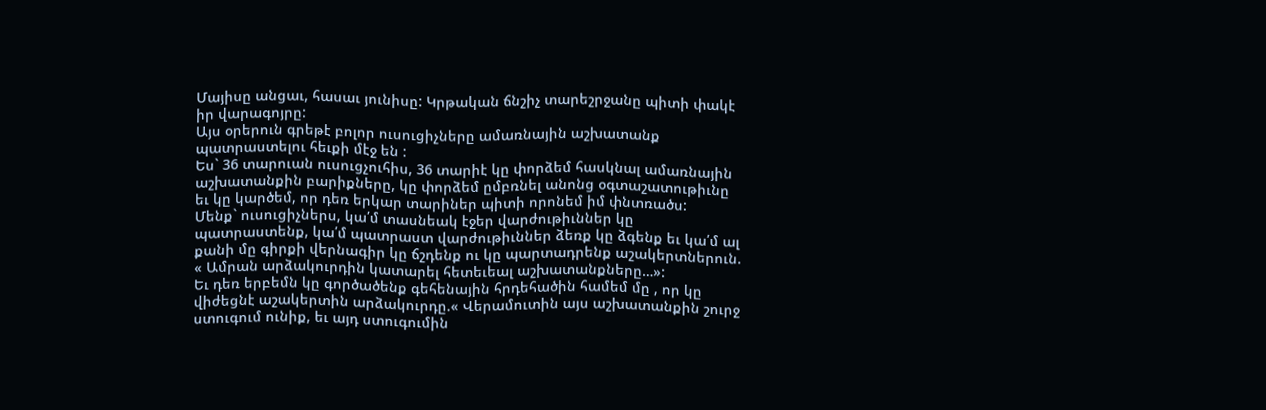Մայիսը անցաւ, հասաւ յունիսը: Կրթական ճնշիչ տարեշրջանը պիտի փակէ իր վարագոյրը:
Այս օրերուն գրեթէ բոլոր ուսուցիչները ամառնային աշխատանք պատրաստելու հեւքի մէջ են :
Ես` 36 տարուան ուսուցչուհիս, 36 տարիէ կը փորձեմ հասկնալ ամառնային աշխատանքին բարիքները, կը փորձեմ ըմբռնել անոնց օգտաշատութիւնը եւ կը կարծեմ, որ դեռ երկար տարիներ պիտի որոնեմ իմ փնտռածս:
Մենք` ուսուցիչներս, կա՛մ տասնեակ էջեր վարժութիւններ կը պատրաստենք, կա՛մ պատրաստ վարժութիւններ ձեռք կը ձգենք եւ կա՛մ ալ քանի մը գիրքի վերնագիր կը ճշդենք ու կը պարտադրենք աշակերտներուն.
« Ամրան արձակուրդին կատարել հետեւեալ աշխատանքները…»:
Եւ դեռ երբեմն կը գործածենք գեհենային հրդեհածին համեմ մը , որ կը վիժեցնէ աշակերտին արձակուրդը.« Վերամուտին այս աշխատանքին շուրջ ստուգում ունիք, եւ այդ ստուգումին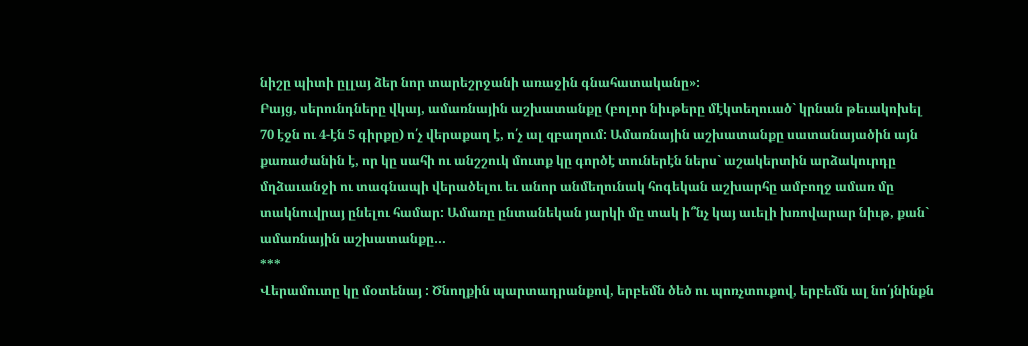նիշը պիտի ըլլայ ձեր նոր տարեշրջանի առաջին գնահատականը»:
Բայց, սերունդները վկայ, ամառնային աշխատանքը (բոլոր նիւթերը մէկտեղուած` կրնան թեւակոխել 70 էջն ու 4-էն 5 գիրքը) ո՛չ վերաքաղ է, ո՛չ ալ զբաղում: Ամառնային աշխատանքը սատանայածին այն քառաժանին է, որ կը սահի ու անշշուկ մուտք կը գործէ տուներէն ներս` աշակերտին արձակուրդը մղձաւանջի ու տագնապի վերածելու եւ անոր անմեղունակ հոգեկան աշխարհը ամբողջ ամառ մը տակնուվրայ ընելու համար: Ամառը ընտանեկան յարկի մը տակ ի՞նչ կայ աւելի խռովարար նիւթ, քան` ամառնային աշխատանքը…
***
Վերամուտը կը մօտենայ : Ծնողքին պարտադրանքով, երբեմն ծեծ ու պոռչտուքով, երբեմն ալ նո՛յնինքն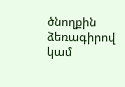ծնողքին ձեռագիրով կամ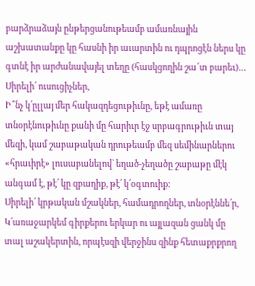բարձրաձայն ընթերցանութեամբ ամառնային աշխատանքը կը հասնի իր աւարտին ու դպրոցէն ներս կը գտնէ իր արժանավայել տեղը (հասկցողին շա՜տ բարեւ)…
Սիրելի՛ ուսուցիչներ,
Ի՞նչ կ՛ըլլայ մեր հակազդեցութիւնը, եթէ ամառը տնօրէնութիւնը քանի մը հարիւր էջ սրբագրութիւն տայ մեզի, կամ շաբաթական դրութեամբ մեզ սեմինարներու «հրաւիրէ» լուսաբանելով` եղած-չեղածը շաբաթը մէկ անգամ է, թէ՛ կը զբաղիք, թէ՛ կ՛օգտուիք:
Սիրելի՛ կրթական մշակներ, համադրողներ, տնօրէննե՛ր,
Կ՛առաջարկեմ գիրքերու երկար ու այլազան ցանկ մը տալ աշակերտին, որպէսզի վերջինս զինք հետաքրքրող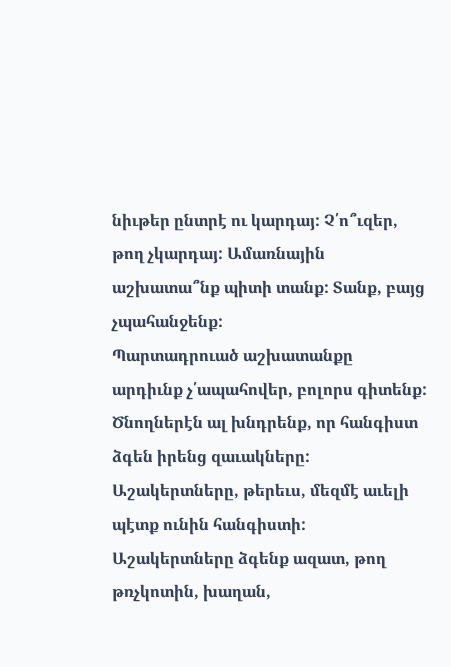նիւթեր ընտրէ ու կարդայ: Չ՛ո՞ւզեր, թող չկարդայ: Ամառնային աշխատա՞նք պիտի տանք: Տանք, բայց չպահանջենք:
Պարտադրուած աշխատանքը արդիւնք չ՛ապահովեր, բոլորս գիտենք: Ծնողներէն ալ խնդրենք, որ հանգիստ ձգեն իրենց զաւակները: Աշակերտները, թերեւս, մեզմէ աւելի պէտք ունին հանգիստի: Աշակերտները ձգենք ազատ, թող թռչկոտին, խաղան,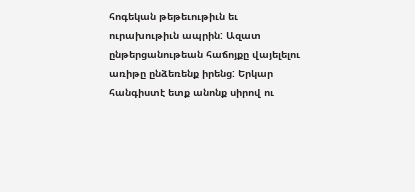հոգեկան թեթեւութիւն եւ ուրախութիւն ապրին: Ազատ ընթերցանութեան հաճոյքը վայելելու առիթը ընձեռենք իրենց: Երկար հանգիստէ ետք անոնք սիրով ու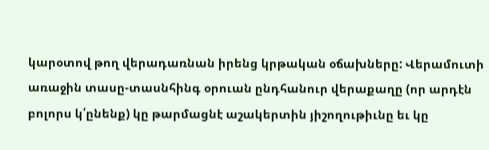կարօտով թող վերադառնան իրենց կրթական օճախները: Վերամուտի առաջին տասը-տասնհինգ օրուան ընդհանուր վերաքաղը (որ արդէն բոլորս կ՛ընենք) կը թարմացնէ աշակերտին յիշողութիւնը եւ կը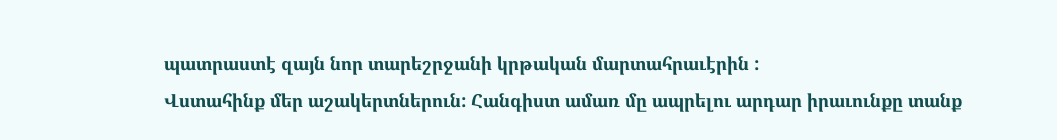պատրաստէ զայն նոր տարեշրջանի կրթական մարտահրաւէրին :
Վստահինք մեր աշակերտներուն: Հանգիստ ամառ մը ապրելու արդար իրաւունքը տանք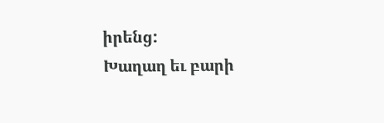իրենց:
Խաղաղ եւ բարի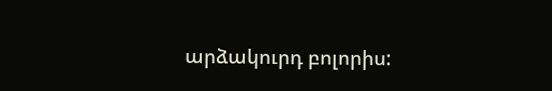արձակուրդ բոլորիս: